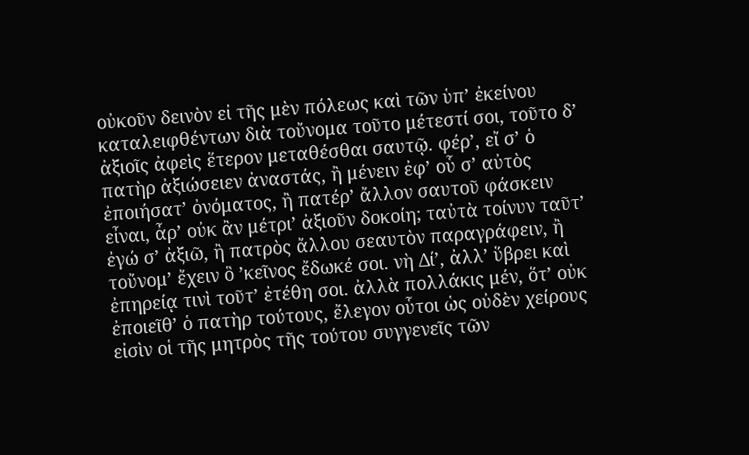οὐκοῦν δεινὸν εἰ τῆς μὲν πόλεως καὶ τῶν ὑπʼ ἐκείνου καταλειφθέντων διὰ τοὔνομα τοῦτο μέτεστί σοι, τοῦτο δʼ ἀξιοῖς ἀφεὶς ἕτερον μεταθέσθαι σαυτῷ. φέρʼ, εἴ σʼ ὁ πατὴρ ἀξιώσειεν ἀναστάς, ἢ μένειν ἐφʼ οὗ σʼ αὐτὸς ἐποιήσατʼ ὀνόματος, ἢ πατέρʼ ἄλλον σαυτοῦ φάσκειν εἶναι, ἆρʼ οὐκ ἂν μέτριʼ ἀξιοῦν δοκοίη; ταὐτὰ τοίνυν ταῦτʼ ἐγώ σʼ ἀξιῶ, ἢ πατρὸς ἄλλου σεαυτὸν παραγράφειν, ἢ τοὔνομʼ ἔχειν ὃ ʼκεῖνος ἔδωκέ σοι. νὴ Δίʼ, ἀλλʼ ὕβρει καὶ ἐπηρείᾳ τινὶ τοῦτʼ ἐτέθη σοι. ἀλλὰ πολλάκις μέν, ὅτʼ οὐκ ἐποιεῖθʼ ὁ πατὴρ τούτους, ἔλεγον οὗτοι ὡς οὐδὲν χείρους εἰσὶν οἱ τῆς μητρὸς τῆς τούτου συγγενεῖς τῶν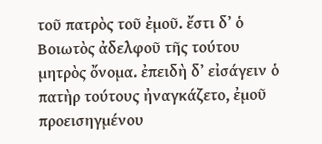τοῦ πατρὸς τοῦ ἐμοῦ. ἔστι δʼ ὁ Βοιωτὸς ἀδελφοῦ τῆς τούτου μητρὸς ὄνομα. ἐπειδὴ δʼ εἰσάγειν ὁ πατὴρ τούτους ἠναγκάζετο, ἐμοῦ προεισηγμένου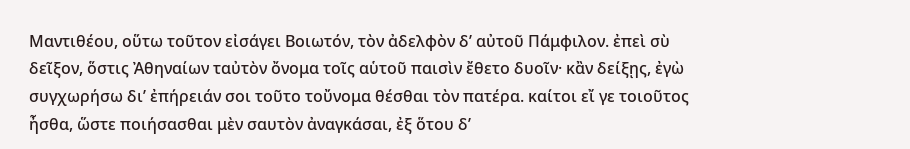Μαντιθέου, οὕτω τοῦτον εἰσάγει Βοιωτόν, τὸν ἀδελφὸν δʼ αὐτοῦ Πάμφιλον. ἐπεὶ σὺ δεῖξον, ὅστις Ἀθηναίων ταὐτὸν ὄνομα τοῖς αὑτοῦ παισὶν ἔθετο δυοῖν· κἂν δείξῃς, ἐγὼ συγχωρήσω διʼ ἐπήρειάν σοι τοῦτο τοὔνομα θέσθαι τὸν πατέρα. καίτοι εἴ γε τοιοῦτος ἦσθα, ὥστε ποιήσασθαι μὲν σαυτὸν ἀναγκάσαι, ἐξ ὅτου δʼ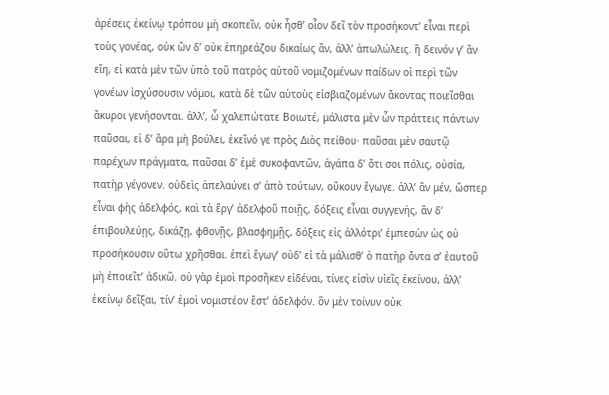ἀρέσεις ἐκείνῳ τρόπου μὴ σκοπεῖν, οὐκ ἦσθʼ οἷον δεῖ τὸν προσήκοντʼ εἶναι περὶ τοὺς γονέας, οὐκ ὢν δʼ οὐκ ἐπηρεάζου δικαίως ἄν, ἀλλʼ ἀπωλώλεις. ἢ δεινόν γʼ ἂν εἴη, εἰ κατὰ μὲν τῶν ὑπὸ τοῦ πατρὸς αὐτοῦ νομιζομένων παίδων οἱ περὶ τῶν γονέων ἰσχύσουσιν νόμοι, κατὰ δὲ τῶν αὑτοὺς εἰσβιαζομένων ἄκοντας ποιεῖσθαι ἄκυροι γενήσονται. ἀλλʼ, ὦ χαλεπώτατε Βοιωτέ, μάλιστα μὲν ὧν πράττεις πάντων παῦσαι, εἰ δʼ ἄρα μὴ βούλει, ἐκεῖνό γε πρὸς Διὸς πείθου· παῦσαι μὲν σαυτῷ παρέχων πράγματα, παῦσαι δʼ ἐμὲ συκοφαντῶν, ἀγάπα δʼ ὅτι σοι πόλις, οὐσία, πατὴρ γέγονεν. οὐδεὶς ἀπελαύνει σʼ ἀπὸ τούτων, οὔκουν ἔγωγε. ἀλλʼ ἂν μέν, ὥσπερ εἶναι φὴς ἀδελφός, καὶ τὰ ἔργʼ ἀδελφοῦ ποιῇς, δόξεις εἶναι συγγενής, ἂν δʼ ἐπιβουλεύῃς, δικάζῃ, φθονῇς, βλασφημῇς, δόξεις εἰς ἀλλότριʼ ἐμπεσὼν ὡς οὐ προσήκουσιν οὕτω χρῆσθαι. ἐπεὶ ἔγωγʼ οὐδʼ εἰ τὰ μάλισθʼ ὁ πατὴρ ὄντα σʼ ἑαυτοῦ μὴ ἐποιεῖτʼ ἀδικῶ. οὐ γὰρ ἐμοὶ προσῆκεν εἰδέναι, τίνες εἰσὶν υἱεῖς ἐκείνου, ἀλλʼ ἐκείνῳ δεῖξαι, τίνʼ ἐμοὶ νομιστέον ἔστʼ ἀδελφόν. ὃν μὲν τοίνυν οὐκ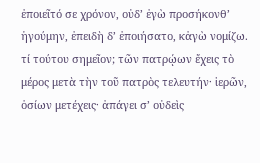ἐποιεῖτό σε χρόνον, οὐδʼ ἐγὼ προσήκονθʼ ἡγούμην, ἐπειδὴ δʼ ἐποιήσατο, κἀγὼ νομίζω. τί τούτου σημεῖον; τῶν πατρῴων ἔχεις τὸ μέρος μετὰ τὴν τοῦ πατρὸς τελευτήν· ἱερῶν, ὁσίων μετέχεις· ἀπάγει σʼ οὐδεὶς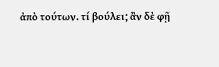ἀπὸ τούτων. τί βούλει; ἂν δὲ φῇ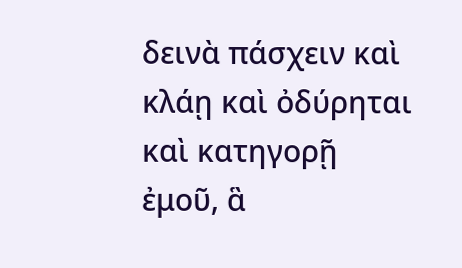δεινὰ πάσχειν καὶ κλάῃ καὶ ὀδύρηται καὶ κατηγορῇ ἐμοῦ, ἃ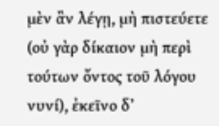μὲν ἂν λέγῃ, μὴ πιστεύετε (οὐ γὰρ δίκαιον μὴ περὶ τούτων ὄντος τοῦ λόγου νυνί), ἐκεῖνο δʼ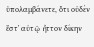ὑπολαμβάνετε, ὅτι οὐδὲν ἔστʼ αὐτῷ ἧττον δίκην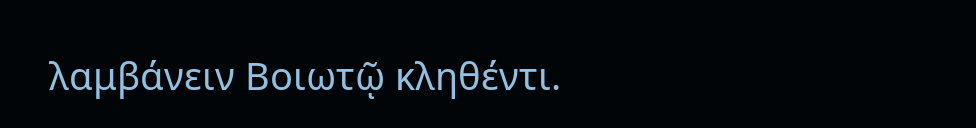λαμβάνειν Βοιωτῷ κληθέντι.